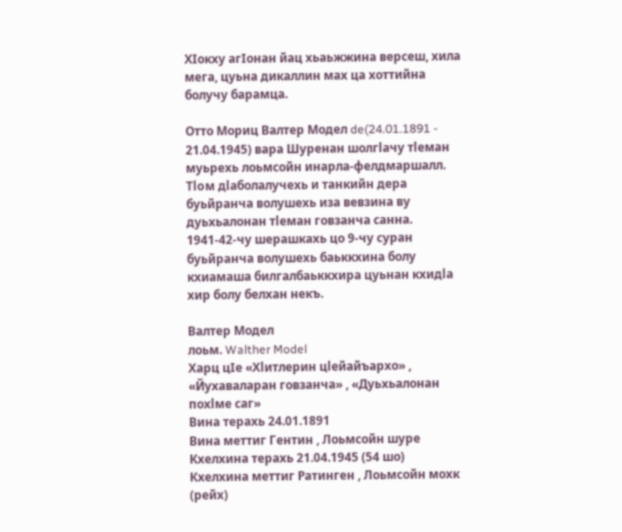ХӀокху агӀонан йац хьаьжжина версеш, хила мега, цуьна дикаллин мах ца хоттийна болучу барамца.

Отто Мориц Валтер Модел de(24.01.1891 - 21.04.1945) вара Шуренан шолгlaчу тleман муьрехь лоьмсойн инарла-фелдмаршалл. Тloм дlaболалучехь и танкийн дера буьйранча волушехь иза вевзина ву дуьхьалонан тleман говзанча санна. 1941-42-чу шерашкахь цо 9-чу суран буьйранча волушехь баьккхина болу кхиамаша билгалбаьккхира цуьнан кхидla хир болу белхан некъ.

Валтер Модел
лоьм. Walther Model
Харц цӀе «Хlитлерин цleйайъархо» , «Йухаваларан говзанча» , «Дуьхьалонан похlме саг»
Вина терахь 24.01.1891
Вина меттиг Гентин , Лоьмсойн шуре
Кхелхина терахь 21.04.1945 (54 шо)
Кхелхина меттиг Ратинген , Лоьмсойн мохк (рейх)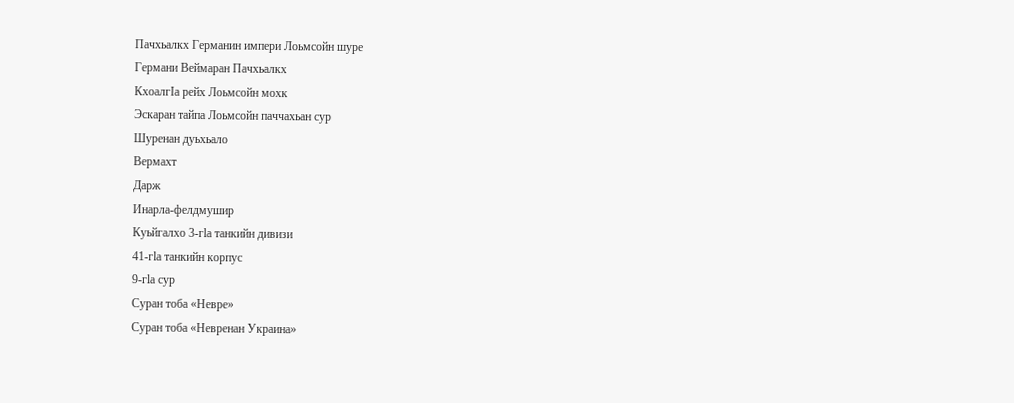Пачхьалкх Германин импери Лоьмсойн шуре
Германи Веймаран Пачхьалкх
КхоалгӀа рейх Лоьмсойн мохк
Эскаран тайпа Лоьмсойн паччахьан сур
Шуренан дуьхьало
Вермахт
Дарж
Инарла-фелдмушир
Куьйгалхо 3-гla танкийн дивизи
41-гla танкийн корпус
9-гla сур
Суран тоба «Невре»
Суран тоба «Невренан Украина»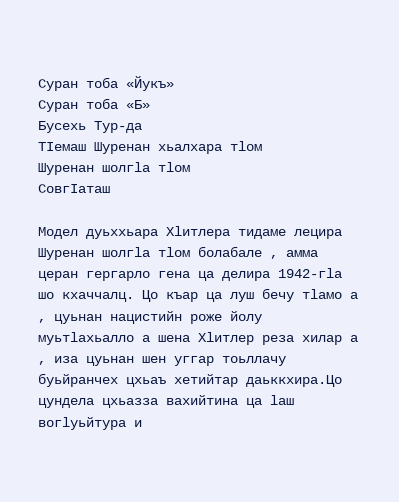Суран тоба «Йукъ»
Суран тоба «Б»
Бусехь Тур-да
ТӀемаш Шуренан хьалхара тloм
Шуренан шолгla тloм
СовгӀаташ

Модел дуьххьара Xlитлера тидаме лецира Шуренан шолгla тloм болабале , амма церан гергарло гена ца делира 1942-гla шо кхаччалц. Цо къар ца луш бечу тlамо а , цуьнан нацистийн роже йолу муьтlaхьалло а шена Xlитлер реза хилар а , иза цуьнан шен уггар тоьллачу буьйранчех цхьаъ хетийтар даьккхира.Цо цундела цхьазза вахийтина ца laш вогlyьйтура и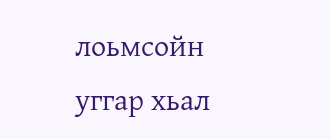лоьмсойн уггар хьал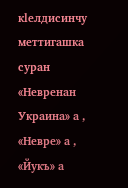кleлдисинчу меттигашка суран «Невренан Украина» а , «Невре» а , «Йукъ» а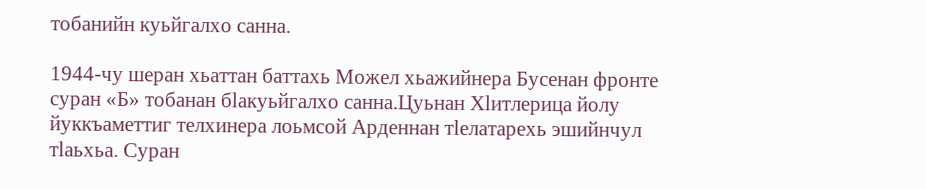тобанийн куьйгалхо санна.

1944-чу шеран хьаттан баттахь Можел хьажийнера Бусенан фронте суран «Б» тобанан бlaкуьйгалхо санна.Цуьнан Xlитлерица йолу йуккъаметтиг телхинера лоьмсой Арденнан тleлатарехь эшийнчул тlaьхьа. Суран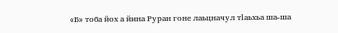«Б» тоба йох а йина Руран гоне лаьцначул тlaьхьа ша-ша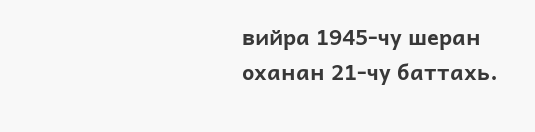вийра 1945-чу шеран оханан 21-чу баттахь.